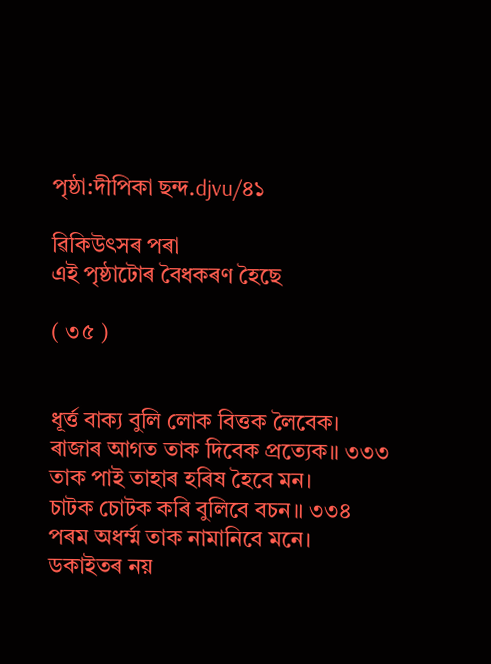পৃষ্ঠা:দীপিকা ছন্দ.djvu/৪১

ৱিকিউৎসৰ পৰা
এই পৃষ্ঠাটোৰ বৈধকৰণ হৈছে

( ৩৫ )


ধূৰ্ত্ত বাক্য বুলি লোক বিত্তক লৈবেক।
ৰাজাৰ আগত তাক দিবেক প্ৰত্যেক॥ ৩৩৩
তাক পাই তাহাৰ হৰিষ হৈবে মন।
চাটক চোটক কৰি বুলিবে বচন॥ ৩৩৪
পৰম অধৰ্ম্ম তাক নামানিবে মনে।
ডকাইতৰ নয়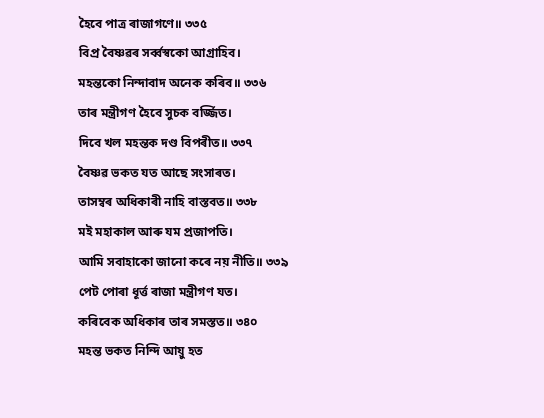হৈবে পাত্ৰ ৰাজাগণে॥ ৩৩৫
বিপ্ৰ বৈষ্ণৱৰ সৰ্ব্বস্বকো আগ্ৰাহিব।
মহন্তকো নিন্দাবাদ অনেক কৰিব॥ ৩৩৬
তাৰ মন্ত্ৰীগণ হৈবে সুচক বৰ্জ্জিত।
দিবে খল মহন্তক দণ্ড বিপৰীত॥ ৩৩৭
বৈষ্ণৱ ভকত যত আছে সংসাৰত।
তাসম্বৰ অধিকাৰী নাহি বাস্তবত॥ ৩৩৮
মই মহাকাল আৰু যম প্ৰজাপতি।
আমি সবাহাকো জানো কৰে নয় নীতি॥ ৩৩৯
পেট পোৰা ধূৰ্ত্ত ৰাজা মন্ত্ৰীগণ যত।
কৰিবেক অধিকাৰ তাৰ সমস্তত॥ ৩৪০
মহন্ত ভকত নিন্দি আয়ু হত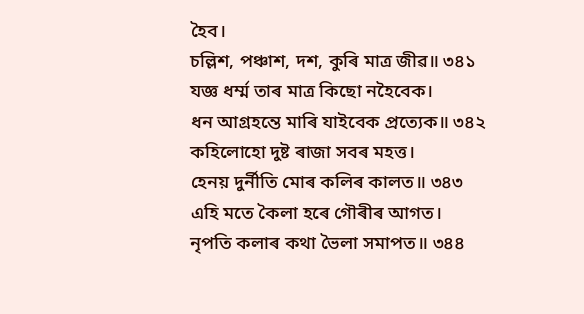হৈব।
চল্লিশ, পঞ্চাশ, দশ, কুৰি মাত্ৰ জীৱ॥ ৩৪১
যজ্ঞ ধৰ্ম্ম তাৰ মাত্ৰ কিছো নহৈবেক।
ধন আগ্ৰহন্তে মাৰি যাইবেক প্ৰত্যেক॥ ৩৪২
কহিলোহো দুষ্ট ৰাজা সবৰ মহত্ত।
হেনয় দুৰ্নীতি মোৰ কলিৰ কালত॥ ৩৪৩
এহি মতে কৈলা হৰে গৌৰীৰ আগত।
নৃপতি কলাৰ কথা ভৈলা সমাপত॥ ৩৪৪